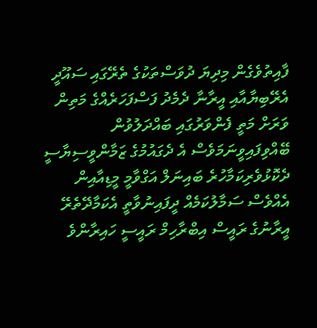ފާއިތުވެގެން މިދިޔަ ދުވަސްތަކުގެ ތެރޭގައި ސައޫދީ އެރޭބިޔާއާއި އީރާނާ ދެމެދު ފަސްފަހަރެއްގެ މަތިން ވަރަށް މަތީ ފެންވަރުގައި ބައްދަލުވުން ބޭއްވިފައިވީނަމަވެސް އެ ދެގައުމުގެ ޒަމާންވީސިޔާސީ ދެކޮޅުވެރިކަމާހުރެ ބައިނަލް އަގްވާމީ މީޑިއާއިން އެއްވެސް ސަމާލުކަމެއް ދީފައިނުވާތީ އެކަމާދޭތެރޭ އީރާނުގެ ރައީސް އިބްރާހިމް ރައީސީ ހައިރާންވެ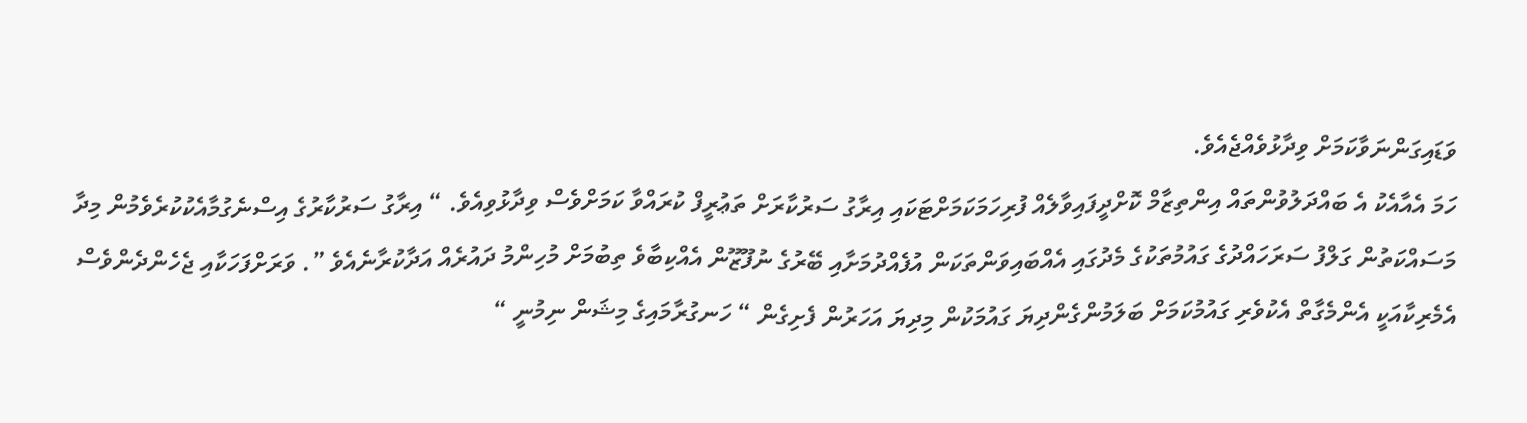ވަޑައިގަންނަވާކަމަށް ވިދާޅުވެއްޖެއެވެ.
ހަމަ އެއާއެކު އެ ބައްދަލުވުންތައް އިންތިޒާމް ކޮށްދީފައިވާލެއް ފުރިހަމަކަމަށްޓަކައި އިރާގު ސަރުކާރަށް ތަޢުރީފް ކުރައްވާ ކަމަށްވެސް ވިދާޅުވިއެވެ. “ އިރާގު ސަރުކާރުގެ އިސްނެގުމާއެކުކުރެވެމުން މިދާ މަސައްކަތުން ގަލްފު ސަރަހައްދުގެ ގައުމުތަކުގެ މެދުގައި އެއްބައިވަންތަކަން އުފެއްދުމަށާއި ބޭރުގެ ނުފޫޒޫން އެއްކިބާވެ ތިބުމަށް މުހިންމު ދައުރެއް އަދާކުރާނެއެވެ ”. ވަރަށްފަހަކާއި ޖެހެންދެންވެސް އެމެރިކާއަކީ އެންމެގާތް އެކުވެރި ގައުމުކަމަށް ބަލަމުންގެންދިޔަ ގައުމަކުން މިދިޔަ އަހަރުން ފެށިގެން “ ހަނގުރާމައިގެ މިޝަން ނިމުނީ “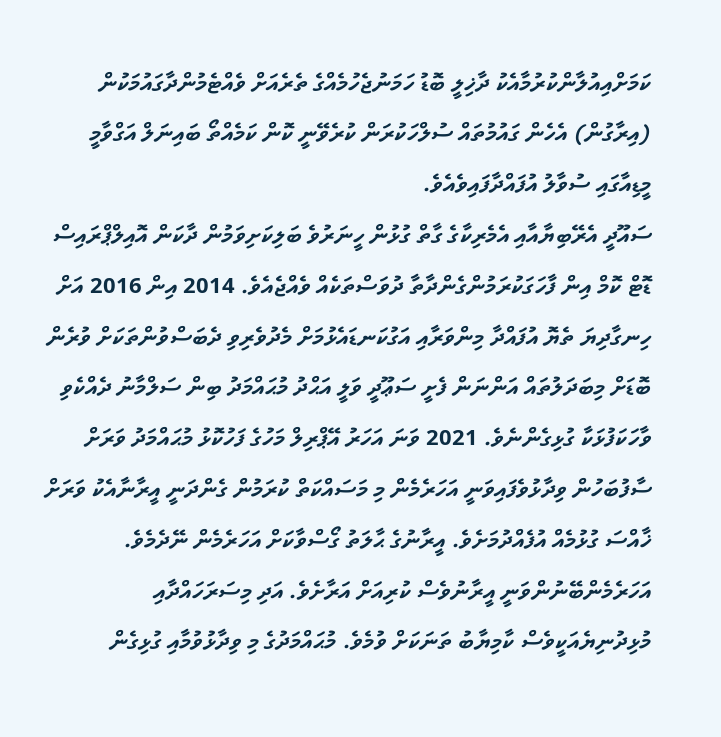ކަމަށްއިއުލާންކުރުމާއެކު ދާޚިލީ ބޮޑު ހަމަނުޖެހުމެއްގެ ތެރެއަށް ވެއްޓެމުންދާގައުމަކުން (އިރާގުން) އެހެން ގައުމުތައް ސުލްހަކުރަން ކުރެވޭނީ ކޮން ކަމެއްތޯ ބައިނަލް އަގްވާމީ މީޑިއާގައި ސުވާލު އުފައްދާފައިވެއެވެ.
ސައޫދީ އެރޭބިޔާއާއި އެމެރިކާގެ ގާތް ގުޅުން ހީނަރުވެ ބަލިކަށިވަމުން ދާކަން އޮއިލްޕްރައިސް ޑޮޓް ކޮމް އިން ފާހަގަކުރަމުންގެންދާތާ ދުވަސްތަކެއް ވެއްޖެއެވެ. 2014 އިން 2016 އަށް ހިނގާދިޔަ ތެޔޮ އުފައްދާ މިންވަރާއި އަގުކަނޑައެޅުމަށް މެދުވެރިވި ދެބަސްވުންތަކަށް ވުރެން ބޮޑަށް މިބަދަލުތައް އަންނަން ފެށީ ސަޢޫދީ ވަލީ އަޙްދު މުޙައްމަދު ބިން ސަލްމާނު ދެއްކެވި ވާހަކަފުޅަކާ ގުޅިގެންނެވެ. 2021 ވަނަ އަހަރު އޭޕްރިލް މަހުގެ ފަހުކޮޅު މުޙައްމަދު ވަރަށް ސާފުބަހުން ވިދާޅުވެފައިވަނީ އަހަރެމެން މި މަސައްކަތް ކުރަމުން ގެންދަނީ އީރާނާއެކު ވަރަށް ޚާއްސަ ގުޅުމެއް އުފެއްދުމަށެވެ. އީރާނުގެ ޙާލަތު ގޯސްވާކަށް އަހަރެމެން ނޭދެމެވެ. އަހަރެމެންބޭނުންވަނީ އީރާނުވެސް ކުރިއަށް އަރާށެވެ. އަދި މިސަރަހައްދާއި މުޅިދުނިޔެއަކީވެސް ކާމިޔާބު ތަނަކަށް ވުމެވެ. މުޙައްމަދުގެ މި ވިދާޅުވުމާއި ގުޅިގެން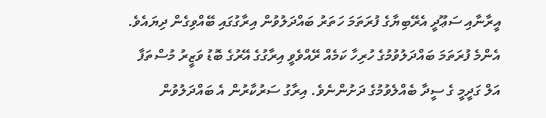އީރާނާއި ސަޢޫދީ އެރޭބިޔާގެ ފުރަތަމަ ހަތަރު ބައްދަލުވުން އިރާގުގައި ބޭއްވިގެން ދިޔައެވެ.
އެންމެ ފުރަތަމަ ބައްދަލުވުމުގެ ހުރިހާ ކަމެއް ރޭއްވެވީ އިރާގުގެ އޭރުގެ ބޮޑު ވަޒީރު މުސްތަފާ އަލް ގަދީމީ ގެ ސީދާ ބެއްލެވުމުގެ ދަށުންނެވެ. އިރާގު ސަރުކާރުން އެ ބައްދަލުވުން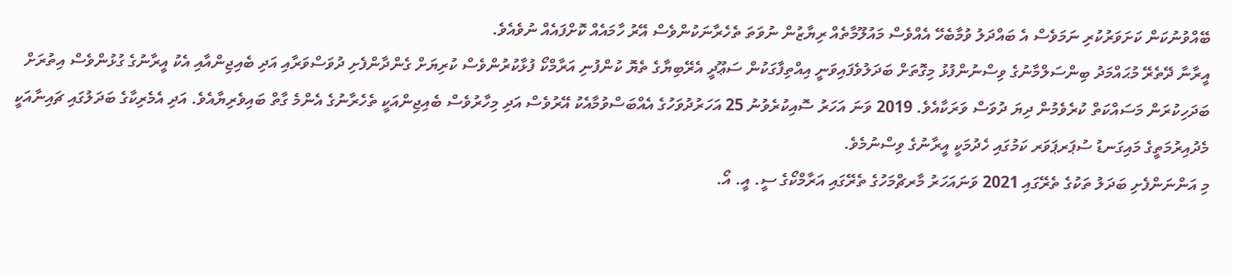ބޭއްވުނުކަން ކަށަވަރުކުރި ނަމަވެސް އެ ބައްދަލު ވުމާބެހޭ އެއްވެސް މައުލޫމާތެއް ރިޔާޒުން ނުވަތަ ތެހެރާނަކުންވެސް އޭރު ހާމައެއް ކޮށްފައެއް ނުވެއެވެ.
އީރާނާ ދޭތެރޭ މުޙައްމަދު ބިންސަލްމާނުގެ ވިސްނުންފުޅު މިގޮތަށް ބަދަލުވެފައިވަނީ އިއްތިފާގަކުން ސަޢޫދީ އެރޭބިޔާގެ ތެޔޮ ކުންފުނި އަރާމްކޯ ފުޅާކުރުންވެސް ކުރިޔަށް ގެންދާންފެށި ދުވަސްވަރާއި އަދި ބެއިޖިންއާއި އެކު އީރާނުގެ ގުޅުންވެސް އިތުރަށް ބަދަހިކުރަން މަސައްކަތް ކުރެވެމުން ދިޔަ ދުވަސް ވަރަކާއެވެ. 2019 ވަނަ އަހަރު ސޮއިކުރެވުނު 25 އަހަރުދުވަހުގެ އެއްބަސްވުމާއެކު އޭރުވެސް އަދި މިހާރުވެސް ބެއިޖިންއަކީ ތެހެރާނުގެ އެންމެ ގާތް ބައިވެރިޔާއެވެ. އަދި އެމެރިކާގެ ބަދަލުގައި ޗައިނާއަކީ މެދުއިރުމަތީގެ މައިގަނޑު ސުޕަރޕަވަރ ކަމުގައި ހެދުމަކީ އީރާނުގެ ވިސްނުމެވެ.
މި އަންނަންފެށި ބަދަލު ތަކުގެ ތެރޭގައި 2021 ވަނައަހަރު މާރޗްމަހުގެ ތެރޭގައި އަރާމްކޯގެ ސީ. އީ. އޯ.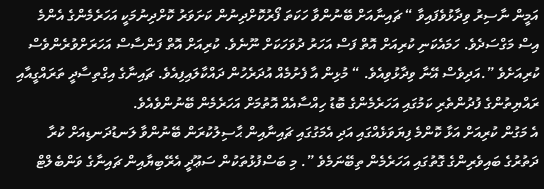އަމީން ނާސިރު ވިދާޅުވެފައިވާ “ ޗައިނާއަށް ބޭނުންވާ ހަކަތަ ފޯރުކޮށްދިނުން ކަށަވަރު ކޮށްދިނުމަކީ އަހަރެމެންގެ އެންމެ އިސް މަގްސަދެވެ. ހަމައެކަނި ކުރިއަށް އޮތް ފަސް އަހަރު ދުވަހަކަށް ނޫނެވެ. ކުރިއަށް އޮތް ފަންސާސް އަހަރަށްވުރެންވެސް ކުރިއަށެވެ ”.އަދިވެސް އޭނާ ވިދާޅުވިއެވެ. “ މުޅިން އާ ފެށުމެއް އުދަރެހުން ދައްކާލައިފިއެވެ. ޗައިނާގެ އިގްތިސާދީ ތަރައްގީއާއި ރައްޔިތުންގެ ފުދުންތެރި ކަމުގައި އަހަރެމެންގެ ބޮޑު ހިއްސާއެއް އޮތުމަށް އަހަރެމެން ބޭނުންވެއެވެ.
އެ މަގުން ކުރިއަށް އަޅާ ކޮންމެ ފިޔަވަޅެއްގައި އަދި އެމަގުގައި ޗައިނާއިން ޙާސިލުކުރަން ބޭނުންވާ ލަނޑުދަނޑިއަށް ކުރާ ދަތުރުގެ ބައިވެރިންގެ ގޮތުގައި އަހަރެމެން ތިބޭނަމެވެ ”. މި ބަސްފުޅުތަކުން ސަޢޫދީ އެރޭބިޔާއިން ޗައިނާގެ ވަންބެލްޓް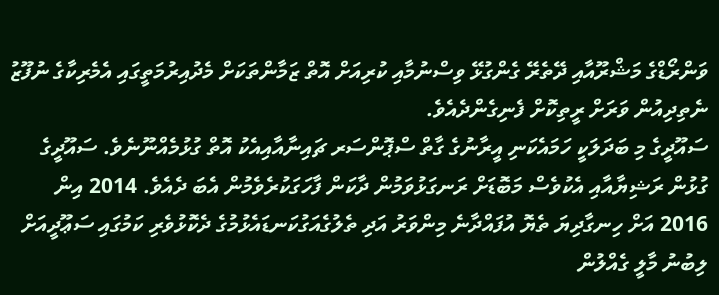ވަންރޯޑްގެ މަޝްރޫއާއި ދޭތެރޭ ގެންގުޅޭ ވިސްނުމާއި ކުރިއަށް އޮތް ޒަމާންތަކަށް މެދުއިރުމަތީގައި އެމެރިކާގެ ނުފޫޒު ނެތިދިއުން ވަރަށް ރީތިކޮށް ފެނިގެންދެއެވެ.
ސައޫދީގެ މި ބަދަލަކީ ހަމައެކަނި އީރާނުގެ ގާތް ސްޕޮންސަރ ޗައިނާއާއިއެކު އޮތް ގުޅުމެއްނޫނެވެ. ސައޫދީގެ ގުޅުން ރަޝިޔާއާއި އެކުވެސް މަބޮޑަށް ރަނގަޅުވަމުން ދާކަން ފާހަގަކުރެވެމުން އެބަ ދެއެވެ. 2014 އިން 2016 އަށް ހިނގާދިޔަ ތެޔޮ އުފައްދާނެ މިންވަރު އަދި ތެލުގެއަގުކަނޑައެޅުމުގެ ދެކޮޅުވެރި ކަމުގައި ސަޢޫދީއަށް ލިބުނު މާލީ ގެއްލުން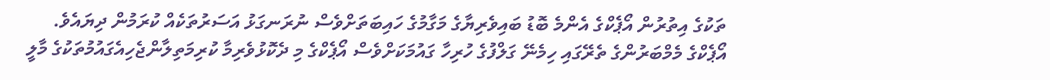ތަކުގެ އިތުރުން އޯޕެކްގެ އެންމެ ބޮޑު ބައިވެރިޔާގެ މަގާމުގެ ހައިބަތަށްވެސް ނުރަނގަޅު އަސަރުތަކެއް ކުރަމުން ދިޔައެވެ.
އޯޕެކްގެ މެމްބަރުންގެ ތެރޭގައި ހިމެނޭ ގަލްފުގެ ހުރިހާ ގައުމަކަށްވެސް އޯޕެކްގެ މި ދެކޮޅުވެރިމާ ކުރިމަތިލާންޖެހިއެގައުމުތަކުގެ މާލީ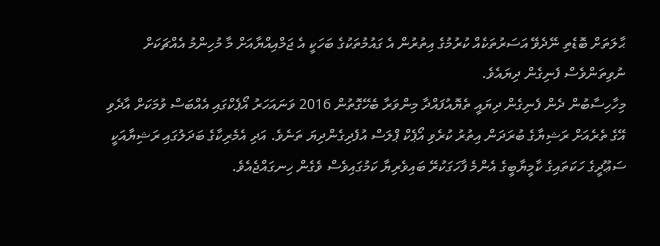ޙާލަތަށް ބޮޑެތި ނޭދެވޭ އަސަރުތަކެއް ކުރުމުގެ އިތުރުން އެ ގައުމުތަކުގެ ބަހަކީ އެ ޖަމްއިއްޔާއަށް މާ މުހިންމު އެއްޗަކަށް ނުވިތަންވެސް ފެނިގެން ދިޔައެވެ.
މިހާހިސާބުން ދެން ފެނިގެން ދިޔައީ ތެޔޮއުފައްދާ މިންވަރާ ބެހޭގޮތުން 2016 ވަނައަހަރު އޯޕެކްގައި އެއްބަސް ވުމަކަށް އާދެވި އޭގެ ތެރެއަށް ރަޝިޔާގެ ބުރަދަން އިތުރު ކުރެވި އޯޕެކް ޕްލަސް އުފެދިގެންދިޔަ ތަނެވެ. އަދި އެމެރިކާގެ ބަދަލުގައި ރަޝިޔާއަކީ ސަޢޫދީގެ ހަކަތައިގެ ކާމީޔާބީގެ އެންމެ ފާހަގަކުރޭ ބައިވެރިޔާ ކަމުގައިވެސް ވެގެން ހިނގައްޖެއެވެ.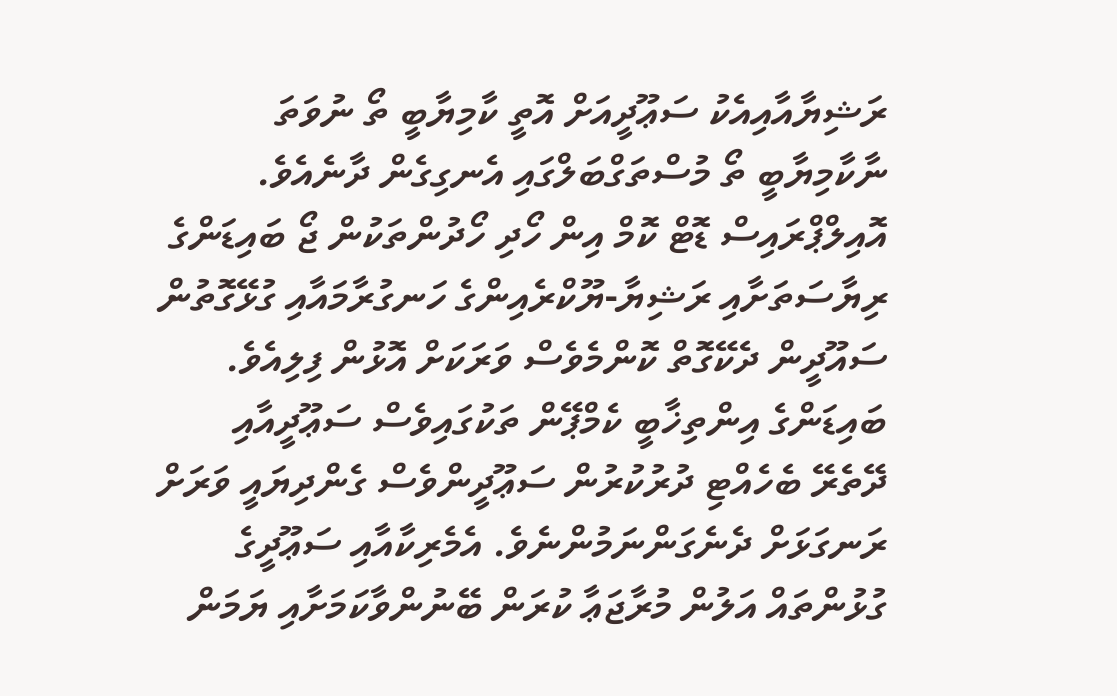ރަޝިޔާއާއިއެކު ސަޢޫދީއަށް އޮތީ ކާމިޔާބީ ތޯ ނުވަތަ ނާކާމިޔާބީ ތޯ މުސްތަގްބަލްގައި އެނގިގެން ދާނެއެވެ.
އޮއިލްޕްރައިސް ޑޮޓް ކޮމް އިން ހޯދި ހޯދުންތަކުން ޖޯ ބައިޑަންގެ ރިޔާސަތަށާއި ރަޝިޔާ-ޔޫކްރެއިންގެ ހަނގުރާމައާއި ގުޅޭގޮތުން ސައޫދީން ދެކޭގޮތް ކޮންމެވެސް ވަރަކަށް އޮޅުން ފިލިއެވެ.
ބައިޑަންގެ އިންތިޚާބީ ކެމްޕޭން ތަކުގައިވެސް ސަޢޫދީއާއި ދޭތެރޭ ބެހެއްޓި ދުރުކުރުން ސަޢޫދީންވެސް ގެންދިޔައީ ވަރަށް ރަނގަޅަށް ދެނެގަންނަމުންނެވެ. އެމެރިކާއާއި ސަޢޫދީގެ ގުޅުންތައް އަލުން މުރާޖަޢާ ކުރަން ބޭނުންވާކަމަށާއި ޔަމަން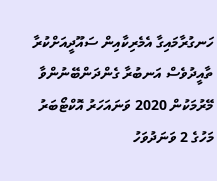ހަނގުރާމައިގާ އެމެރިކާއިން ސައޫދީއަށްކުރާ ތާއީދުވެސް އަނބުރާ ގެންދަންބޭނުންވާ މޭރުމަކުން 2020 ވަނައަހަރު އޮކްޓޯބަރު މަހުގެ 2 ވަނަދުވަހު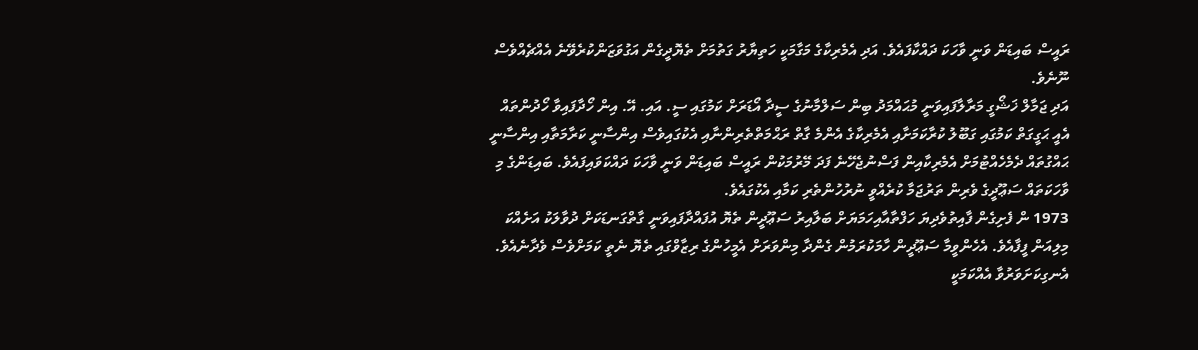ރައީސް ބައިޑަން ވަނީ ވާހަކަ ދައްކާފައެވެ. އަދި އެމެރިކާގެ މަގާމަކީ ހަތިޔާރު ގަތުމަށް ތެޔޮދީގެން އަގުވަޒަންކުރެވޭނެ އެއްޗެއްވެސް ނޫނެވެ.
އަދި ޖަމާލް ޚަޝޯގީ މަރާލާފައިވަނީ މުޙައްމަދު ބިން ސަލްމާނުގެ ސީދާ އޯޑަރަށް ކަމުގައި ސީ. އައި. އޭ. އިން ހޯދާފައިވާ ހޯދުންތައް އެއީ ޙަގީގަތް ކަމުގައި ގަބޫލު ކުރާކަމަށާއި އެމެރިކާގެ އެންމެ ގާތް ރަޙްމަތްތެރިންނާއި އެކުގައިވެސް އިންސާނީ ކަރާމަތާއި އިންސާނީ ޙައްގުތައް ދެމެހެއްޓުމަށް އެމެރިކާއިން ފަސްނުޖެހޭނެ ފަދަ މޭރުމަކުން ރައީސް ބައިޑަން ވަނީ ވާހަކަ ދައްކަވައިފައެވެ. ބައިޑަންގެ މި ވާހަކަތައް ސަޢޫދީގެ ވެރިން ތަރުޖަމާ ކުރެއްވީ ނުރުހުންތެރި ކަމާއި އެކުގައެވެ.
1973 ން ފެށިގެން ފާއިތުވެދިޔަ ހަފްތާއާއިހަމަޔަށް ބަލާއިރު ސަޢޫދީން ތެޔޮ އުފައްދާފައިވަނީ ގާތްގަނޑަކަށް ދުވާލަކު އަށެއްކަ މިލިއަން ފީފާއެވެ. އެހެންވީމާ ސަޢޫދީން ހާމަކުރަމުން ގެންދާ މިންވަރަށް އެމީހުންގެ ރިޒާވްގައި ތެޔޮ ނެތީ ކަމަށްވެސް ވެދާނެއެވެ.
އެނގިކަށަވަރުވާ އެއްކަމަކީ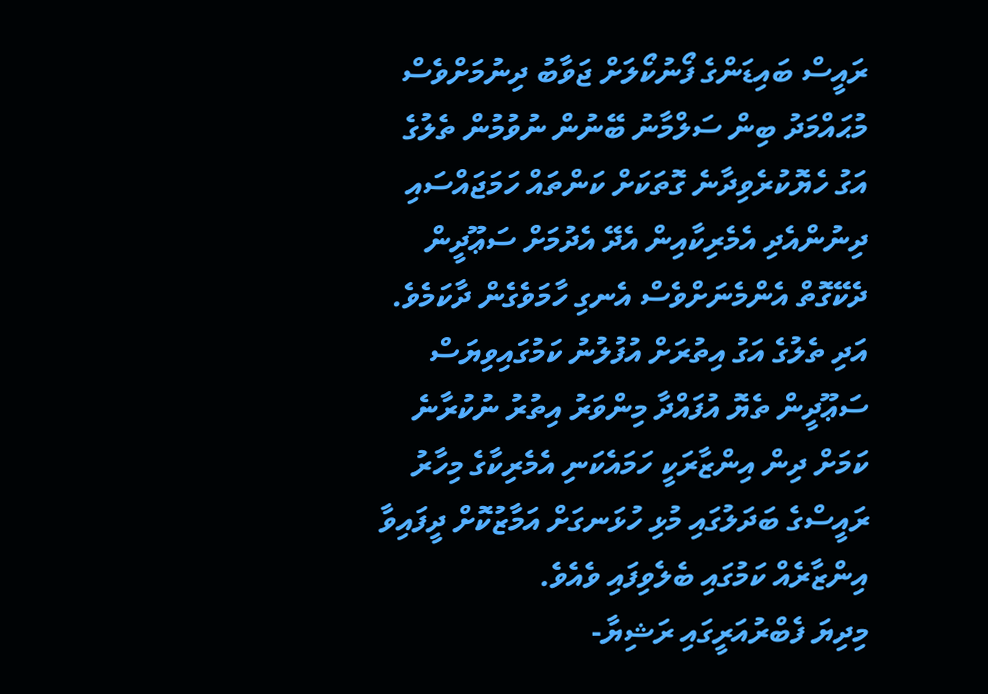ރައީސް ބައިޑަންގެ ފޯނުކޯލަށް ޖަވާބު ދިނުމަށްވެސް މުޙައްމަދު ބިން ސަލްމާނު ބޭނުން ނުވުމުން ތެލުގެ އަގު ހެޔޮކުރެވިދާނެ ގޮތަކަށް ކަންތައް ހަމަޖައްސައި ދިނުންއެދި އެމެރިކާއިން އެދޭ އެދުމަށް ސަޢޫދީން ދެކޭގޮތް އެންމެނަށްވެސް އެނގި ހާމަވެގެން ދާކަމެވެ. އަދި ތެލުގެ އަގު އިތުރަށް އުފުލުނު ކަމުގައިވިޔަސް ސަޢޫދީން ތެޔޮ އުފައްދާ މިންވަރު އިތުރު ނުކުރާނެ ކަމަށް ދިން އިންޒާރަކީ ހަމައެކަނި އެމެރިކާގެ މިހާރު ރައީސްގެ ބަދަލުގައި މުޅި ހުޅަނގަށް އަމާޒުކޮށް ދީފައިވާ އިންޒާރެއް ކަމުގައި ބެލެވިފައި ވެއެވެ.
މިދިޔަ ފެބްރުއަރީގައި ރަޝިޔާ-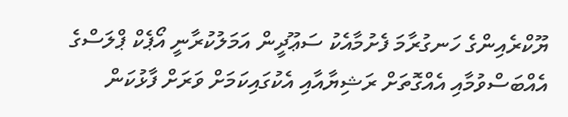ޔޫކްރެއިންގެ ހަނގުރާމަ ފެށުމާއެކު ސަޢޫދީން އަމަލުކުރާނީ އޯޕެކް ޕްލަސްގެ އެއްބަސްވުމާއި އެއްގޮތަށް ރަޝިޔާއާއި އެކުގައިކަމަށް ވަރަށް ފާޅުކަން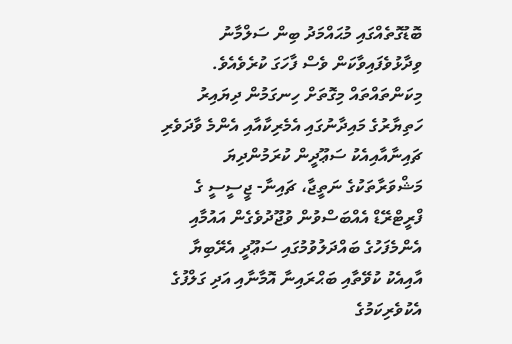ބޮޑުގޮތެއްގައި މުޙައްމަދު ބިން ސަލްމާނު ވިދާޅުވެފައިވާކަން ވެސް ފާހަގަ ކުރެވެއެވެ.
މިކަންތައްތައް މިގޮތަށް ހިނގަމުން ދިޔައިރު ހަތިޔާރުގެ މައިދާނުގައި އެމެރިކާއާއި އެންމެ ވާދަވެރި ޗައިނާއާއިއެކު ސަޢޫދީން ކުރަމުންދިޔަ މަޝްވަރާތަކުގެ ނަތީޖާ، ޗައިނާ- ޖީސީސީ ގެ ފްރީޓްރޭޑް އެއްބަސްވުން ވުޖޫދުވެގެން އައުމާއި އެންމެފަހުގެ ބައްދަލުވުމުގައި ސަޢޫދީ އެރޭބިޔާ އާއިއެކު ކުވޭތާއި ބަޙްރައިނާ އޮމާނާއި އަދި ގަލްފުގެ އެކުވެރިކަމުގެ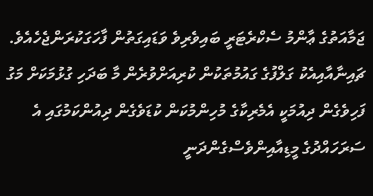ޖަމާއަތުގެ ޢާންމު ސެކްރެޓަރީ ބައިވެރިވެ ވަޑައިގަތުން ފާހަގަކުރަންޖެހެއެވެ. ޗައިނާއާއިއެކު ގަލްފުގެ ގައުމުތަކުން ކުރިއަށްވުރެން މާ ބަދަހި ގުޅުމަކަށް މަގު ފަހިވެގެން ދިއުމަކީ އެމެރިކާގެ މުހިންމުކަން ކުޑަވެގެން ދިއުންކަމުގައި އެ ސަރަހައްދުގެ މީޑިއާއިންވެސްގެންދަނީ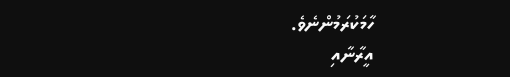ހާމަކުރަމުންނެވެ.
އީރާނާއި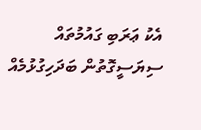އެކު ޢަރަބި ގައުމުތައް ސިޔަސީގޮތުން ބަދަހިގުޅުމެއް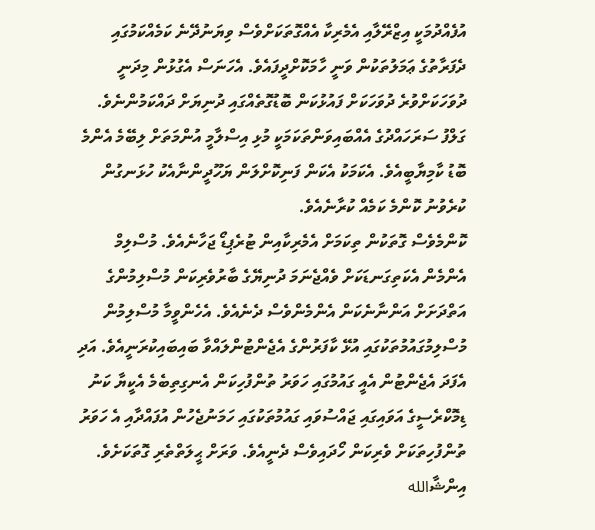އުފެއްދުމަކީ އިޒްރޭލާއި އެމެރިކާ އެއްގޮތަކަށްވެސް ވިޔަނުދޭނެ ކަމެއްކަމުގައި ދެފަރާތުގެ ޢަމަލުތަކުން ވަނީ ހާމަކޮށްދީފައެވެ. އެހަނަސް އެގުޅުން މިދަނީ ދުވަހަކަށްވުރެ ދުވަހަކަށް ފައުޅުކަން ބޮޑުގޮތެއްގައި ދުނިޔަށް ދައްކަމުންނެވެ.
ގަލްފު ސަރަހައްދުގެ އެއްބައިވަންތަކަމަކީ މުޅި އިސްލާމީ އުންމަތަށް ލިބޭމެ އެންމެ ބޮޑު ކާމިޔާބީއެވެ. އެކަމަކު އެކަން ފަނިކޮށްލަން ޔަހޫދީންނާއެކު ހުޅަނގުން ކުރެވުނު ކޮންމެ ކަމެއް ކުރާނެއެވެ.
ކޮންމެވެސް ގޮތަކުން ތިކަމަށް އެމެރިކާއިން ޓުރެޕިޑޯ ޖަހާނެއެވެ. މުސްލިމް އެންމެން އެކަތިގަނޑަކަށް ވެއްޖެނަމަ ދުނިޔޭގެ ބާރުވެރިކަން މުސްލިމުންގެ އަތްދަށަށް އަންނާނެކަން އެންމެންވެސް ދެނެއެވެ. އެހެންވީމާ މުސްލިމުން މުސްލިމުގައުމުތަކުގައި އުޅޭ ކާފަރުންގެ އެޖެންޓުންލައްވާ ބައިބައިކުރަނީއެވެ. އަދި އެފަދަ އެޖެންޓުން އެއީ ގައުމުގައި ހަވަރު ތުންފުހިކަން އެނގިތިބެމެ އެކީޔާ ކަނު ޑިމޮކްރެސީގެ އަވައިގައި ޖައްސުވައި ގައުމުތަކުގައި ހަމަނުޖެހުން އުފައްދާއި އެ ހަވަރު ތުންފުހިތަކަށް ވެރިކަން ހޯދައިވެސް ދެނީއެވެ. ވަރަށް ޙީލަތްތެރި ގޮތަކަށެވެ. އިންޝާالله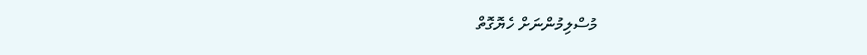މުސްލިމުންނަށް ހެޔޮގޮތް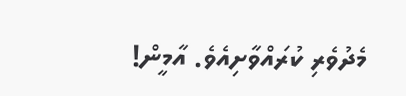މެދުވެރި ކުރައްވާށިއެވެ. އާމީން!